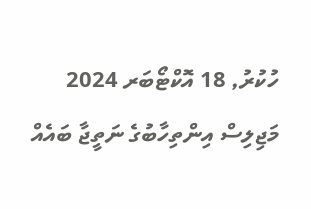ހުކުރު, 18 އޮކްޓޯބަރ 2024
މަޖިލިސް އިންތިހާބުގެ ނަތީޖާ ބައެއް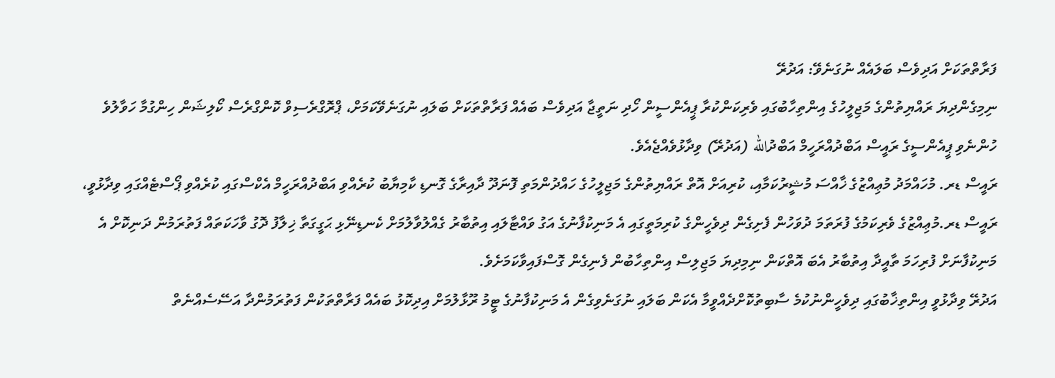ފަރާތްތަކަށް އަދިވެސް ބަލައެއް ނުގަނެވޭ: އަދުރޭ
ނިމިގެންދިޔަ ރައްޔިތުންގެ މަޖިލީހުގެ އިންތިހާބުގައި ވެރިކަންކުރާ ޕީއެންސީން ހޯދި ނަތީޖާ އަދިވެސް ބައެއް ފަރާތްތަކަށް ބަލައި ނުގަނެވޭކަމަށް، ޕްރޮގްރެސިވް ކޮންގްރެސް ކޯލިޝަން ހިންގުމާ ހަވާލުވެ ހުންނެވި ޕީއެންސީގެ ރައީސް އަބްދުއްރަހީމް އަބްދުالله (އަދުރޭ) ވިދާޅުވެއްޖެއެވެ.
ރައީސް ޑރ. މުހައްމަދު މުޢިއްޒުގެ ޚާއްސަ މުޝީރުކަމާއި، ކުރިއަށް އޮތް ރައްޔިތުންގެ މަޖިލީހުގެ ހައްދުންމަތި ފޮނަދޫ ދާއިރާގެ ގޮނޑި ކާމިޔާބު ކުރެއްވި އަބްދުއްރަހީމް އެކްސްގައި ކުރެއްވި ޕޯސްޓެއްގައި ވިދާޅުވީ، ރައީސް ޑރ.މުޢިއްޒުގެ ވެރިކަމުގެ ފުރަތަމަ ދުވަހުން ފެށިގެން ދިވެހީންގެ ކުރިމަތީގައި އެ މަނިކުފާނުގެ އަގު ވައްޓާލައި އިތުބާރު ގެއްލުވާލުމަށް ކެނޑިނޭޅި ޙަގީގަތާ ޚިލާފު ދޮގު ވާހަކަތައް ފަތުރަމުން ދަނިކޮށް އެ މަނިކުފާނަށް ފުރިހަމަ ތާއީދާ އިތުބާރު އެބަ އޮތްކަން ނިމިދިޔަ މަޖިލިސް އިންތިހާބުން ފެނިގެން ގޮސްފައިވާކަމަށެވެ.
އަދުރޭ ވިދާޅުވީ އިންތިޚާބުގައި ދިވެހީންނުކުމެ ސާބިތުކޮށްދެއްވީމާ އެކަން ބަލައި ނުގަނެވިގެން އެ މަނިކުފާނުގެ ޓީމު ރޫޅާލުމަށް އިދިކޮޅު ބައެއް ފަރާތްތަކުން ފަތުރަމުންދާ އަސޭސެއްނެތް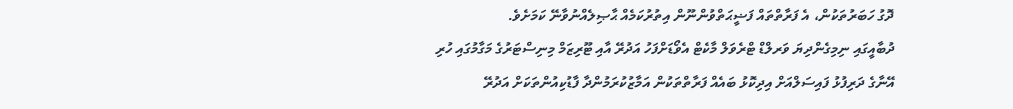ދޮގު ހަބަރުތަކުން، އެ ފަރާތްތައް ފަޟީޙަތްވުންނޫން އިތުރުކަމެއް ޙާޞިލެއްނުވާނޭ ކަމަށެވެ.
ދުބާއީގައި ނިމިގެންދިޔަ ވަރލްޑް ޓްރެވަލް މާކެޓް އެވޯޑަށްފަހު އަދުރޭ އާއި ޓޫރިޒަމް މިނިސްޓަރުގެ މަގާމުގައި ހުރި އޭނާގެ ދަރިފުޅު ފައިސަލްއަށް އިދިކޮޅު ބައެއް ފަރާތްތަކުން އަމާޒުކުރަމުންދާ ފާޑުކިއުންތަކަށް އަދުރޭ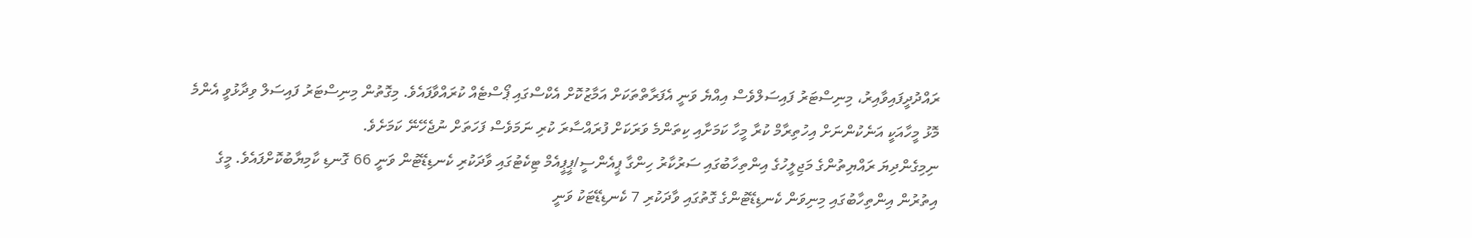ރައްދުދީފައިވާއިރު، މިނިސްޓަރު ފައިސަލްވެސް އިއްޔެ ވަނީ އެފަރާތްތަކަށް އަމާޒުކޮށް އެކްސްގައި ޕޯސްޓެއް ކުރައްވާފައެވެ. މިގޮތުން މިނިސްޓަރު ފައިސަލް ވިދާޅުވީ އެންމެ މޮޅު މީހާއަކީ އަނެކުންނަށް އިހުތިރާމް ކުރާ މީހާ ކަމަށާއި ކިތަންމެ ވަރަކަށް ފުރައްސާރަ ކުރި ނަމަވެސް ފަހަތަށް ނުޖެހޭނޭ ކަމަށެވެ.
ނިމިގެންދިޔަ ރައްޔިތުންގެ މަޖިލީހުގެ އިންތިހާބުގައި ސަރުކާރު ހިންގާ ޕީއެންސީ/ޕީޕީއެމް ޓިކެޓުގައި ވާދަކުރި ކެނޑިޑޭޓުން ވަނީ 66 ގޮނޑި ކާމިޔާބުކޮށްފައެވެ. މީގެ އިތުރުން އިންތިހާބުގައި މިނިވަން ކެނޑިޑޭޓުންގެ ގޮތުގައި ވާދަކުރި 7 ކެނޑިޑޭޓަކު ވަނީ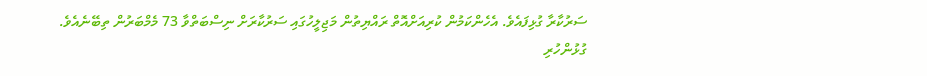ސަރުކާރާ ގުޅިފައެވެ. އެހެންކަމުން ކުރިއަށްއޮތް ރައްޔިތުން މަޖިލީހުގައި ސަރުކާރަށް ނިސްބަތްވާ 73 މެމްބަރުން ތިބޭނެއެވެ.
ގުޅުންހުރި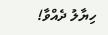ހިޔާލު ދެއްވާ!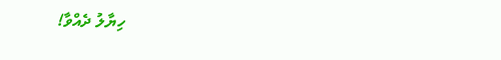ހިޔާލު ދެއްވާ!